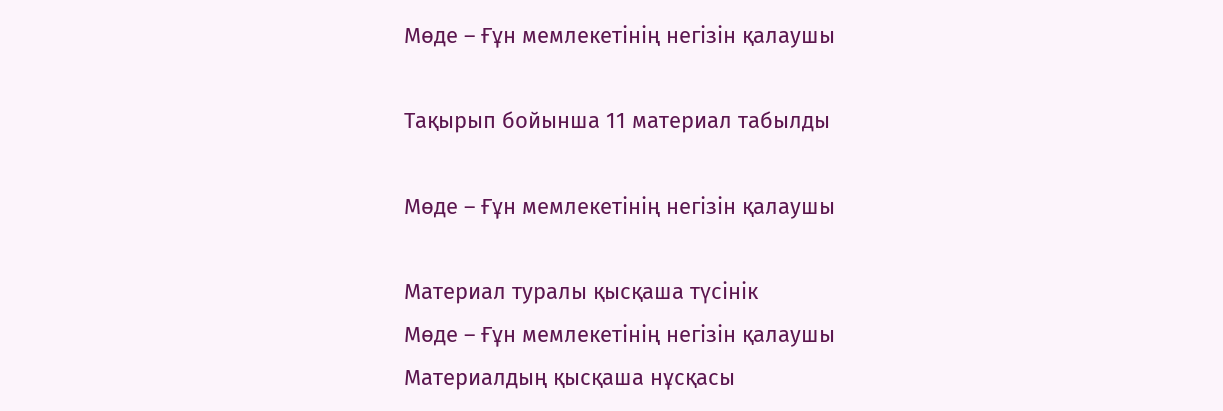Мөде – Ғұн мемлекетінің негізін қалаушы

Тақырып бойынша 11 материал табылды

Мөде – Ғұн мемлекетінің негізін қалаушы

Материал туралы қысқаша түсінік
Мөде – Ғұн мемлекетінің негізін қалаушы
Материалдың қысқаша нұсқасы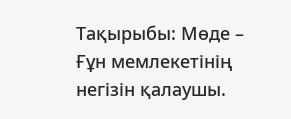Тақырыбы: Мөде – Ғұн мемлекетінің негізін қалаушы.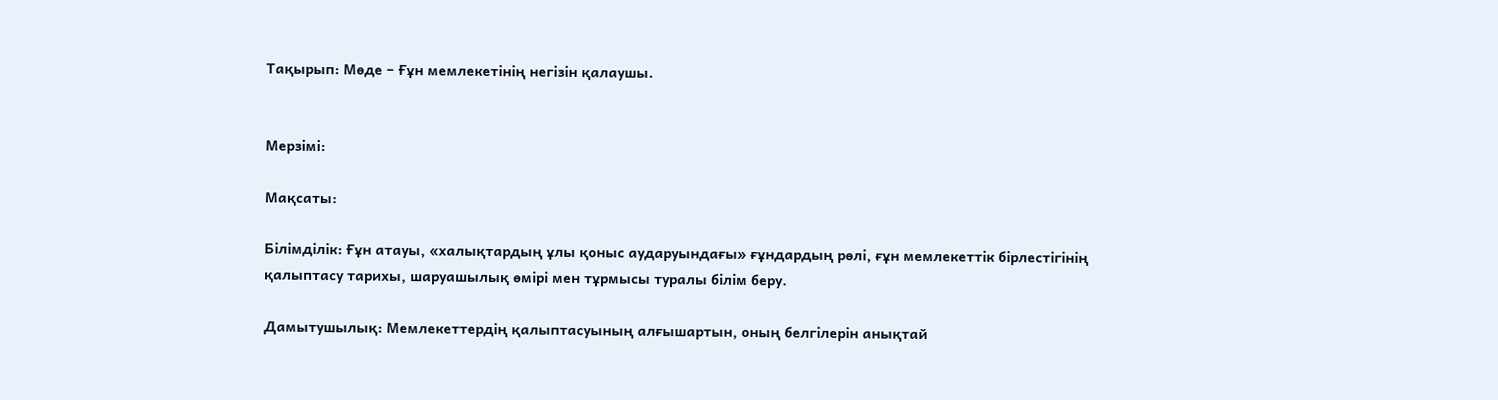Тақырып: Мөде – Ғұн мемлекетінің негізін қалаушы.


Мерзімі:

Мақсаты:

Білімділік: Ғұн атауы, «халықтардың ұлы қоныс аударуындағы» ғұндардың рөлі, ғұн мемлекеттік бірлестігінің қалыптасу тарихы, шаруашылық өмірі мен тұрмысы туралы білім беру.

Дамытушылық: Мемлекеттердің қалыптасуының алғышартын, оның белгілерін анықтай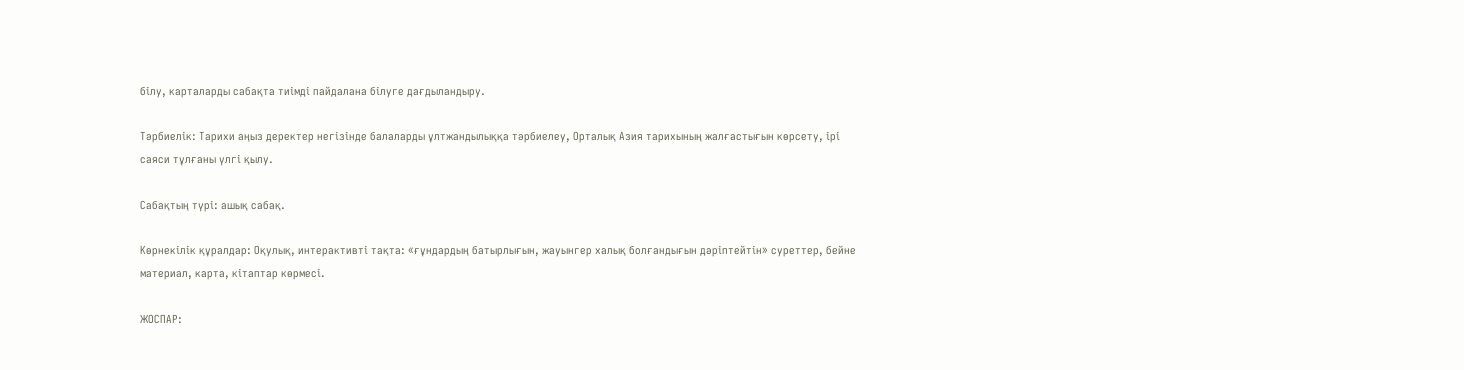білу, карталарды сабақта тиімді пайдалана білуге дағдыландыру.

Тәрбиелік: Тарихи аңыз деректер негізінде балаларды ұлтжандылыққа тәрбиелеу, Орталық Азия тарихының жалғастығын көрсету, ірі саяси тұлғаны үлгі қылу.

Сабақтың түрі: ашық сабақ.

Көрнекілік құралдар: Оқулық, интерактивті тақта: «ғұндардың батырлығын, жауынгер халық болғандығын дәріптейтін» суреттер, бейне материал, карта, кітаптар көрмесі.

ЖОСПАР: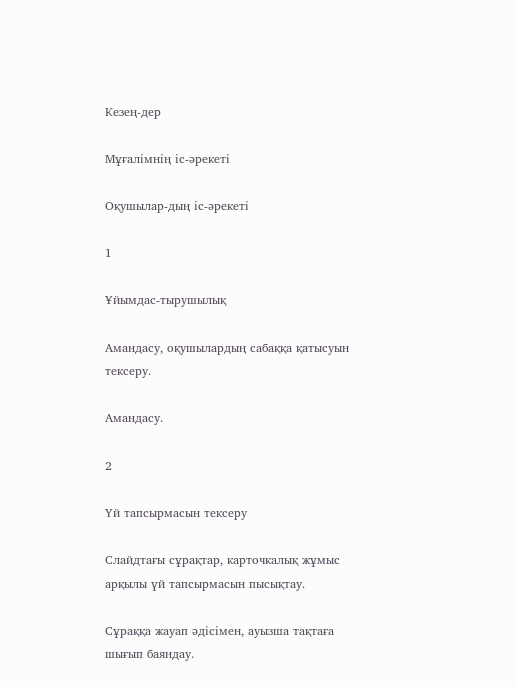Кезең-дер

Мұғалімнің іс-әрекеті

Оқушылар-дың іс-әрекеті

1

Ұйымдас-тырушылық

Амандасу, оқушылардың сабаққа қатысуын тексеру.

Амандасу.

2

Үй тапсырмасын тексеру

Слайдтағы сұрақтар, карточкалық жұмыс арқылы үй тапсырмасын пысықтау.

Сұраққа жауап әдісімен, ауызша тақтаға шығып баяндау.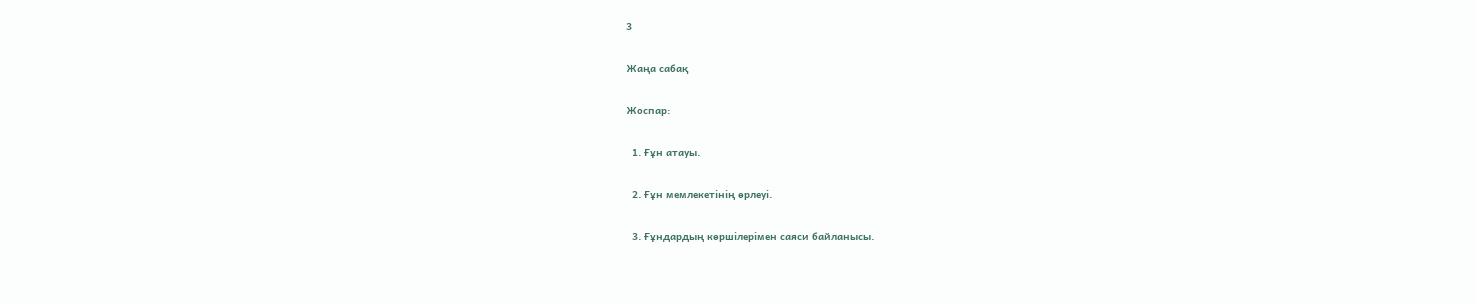3

Жаңа сабақ

Жоспар:

  1. Ғұн атауы.

  2. Ғұн мемлекетінің өрлеуі.

  3. Ғұндардың көршілерімен саяси байланысы.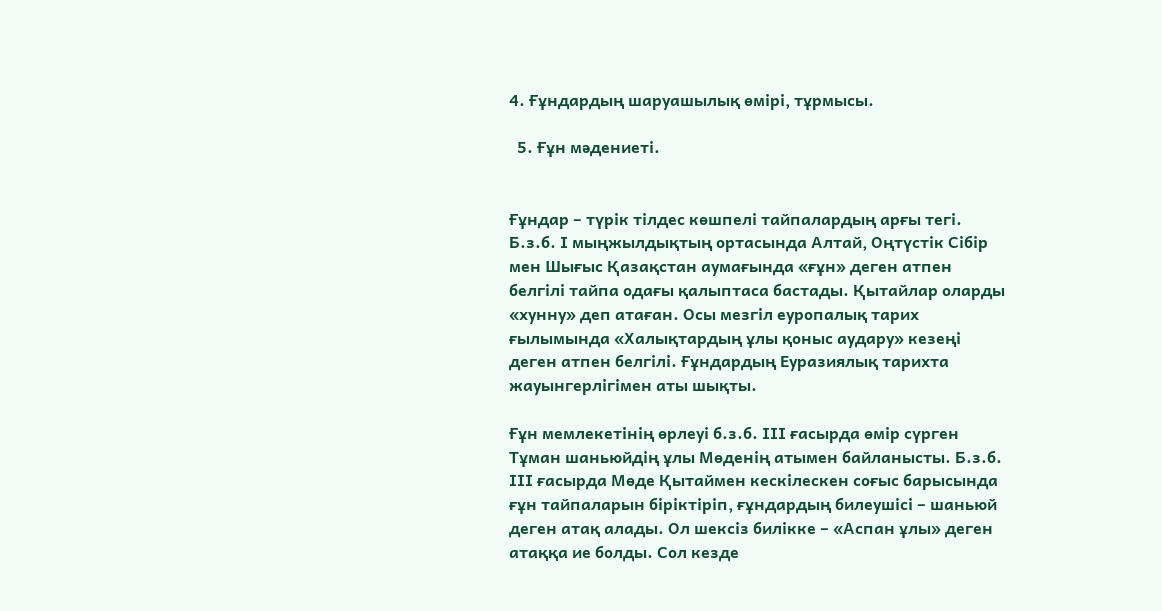4. Ғұндардың шаруашылық өмірі, тұрмысы.

  5. Ғұн мәдениеті.


Ғұндар – түрік тілдес көшпелі тайпалардың арғы тегі. Б.з.б. І мыңжылдықтың ортасында Алтай, Оңтүстік Сібір мен Шығыс Қазақстан аумағында «ғұн» деген атпен белгілі тайпа одағы қалыптаса бастады. Қытайлар оларды «хунну» деп атаған. Осы мезгіл еуропалық тарих ғылымында «Халықтардың ұлы қоныс аудару» кезеңі деген атпен белгілі. Ғұндардың Еуразиялық тарихта жауынгерлігімен аты шықты.

Ғұн мемлекетінің өрлеуі б.з.б. ІІІ ғасырда өмір сүрген Тұман шаньюйдің ұлы Мөденің атымен байланысты. Б.з.б. ІІІ ғасырда Мөде Қытаймен кескілескен соғыс барысында ғұн тайпаларын біріктіріп, ғұндардың билеушісі – шаньюй деген атақ алады. Ол шексіз билікке – «Аспан ұлы» деген атаққа ие болды. Сол кезде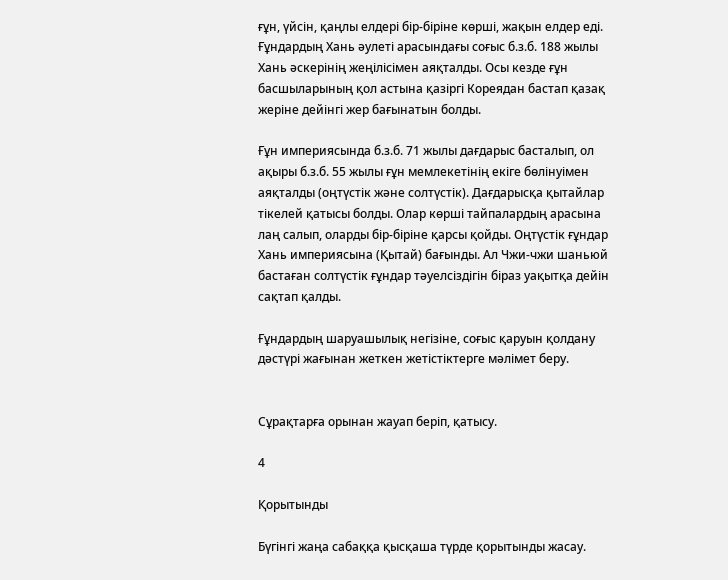ғұн, үйсін, қаңлы елдері бір-біріне көрші, жақын елдер еді. Ғұндардың Хань әулеті арасындағы соғыс б.з.б. 188 жылы Хань әскерінің жеңілісімен аяқталды. Осы кезде ғұн басшыларының қол астына қазіргі Кореядан бастап қазақ жеріне дейінгі жер бағынатын болды.

Ғұн империясында б.з.б. 71 жылы дағдарыс басталып, ол ақыры б.з.б. 55 жылы ғұн мемлекетінің екіге бөлінуімен аяқталды (оңтүстік және солтүстік). Дағдарысқа қытайлар тікелей қатысы болды. Олар көрші тайпалардың арасына лаң салып, оларды бір-біріне қарсы қойды. Оңтүстік ғұндар Хань империясына (Қытай) бағынды. Ал Чжи-чжи шаньюй бастаған солтүстік ғұндар тәуелсіздігін біраз уақытқа дейін сақтап қалды.

Ғұндардың шаруашылық негізіне, соғыс қаруын қолдану дәстүрі жағынан жеткен жетістіктерге мәлімет беру.


Сұрақтарға орынан жауап беріп, қатысу.

4

Қорытынды

Бүгінгі жаңа сабаққа қысқаша түрде қорытынды жасау.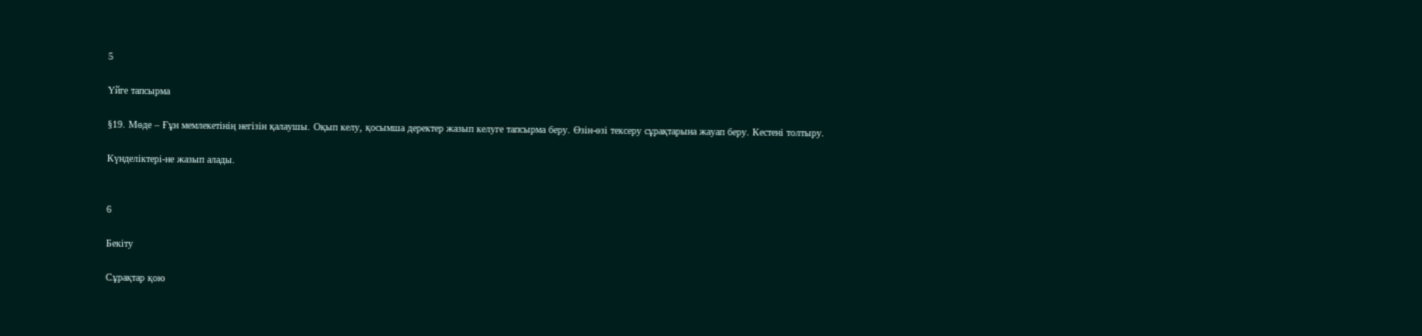5

Үйге тапсырма

§19. Мөде – Ғұн мемлекетінің негізін қалаушы. Оқып келу, қосымша деректер жазып келуге тапсырма беру. Өзін-өзі тексеру сұрақтарына жауап беру. Кестені толтыру.

Күнделіктері-не жазып алады.


6

Бекіту

Сұрақтар қою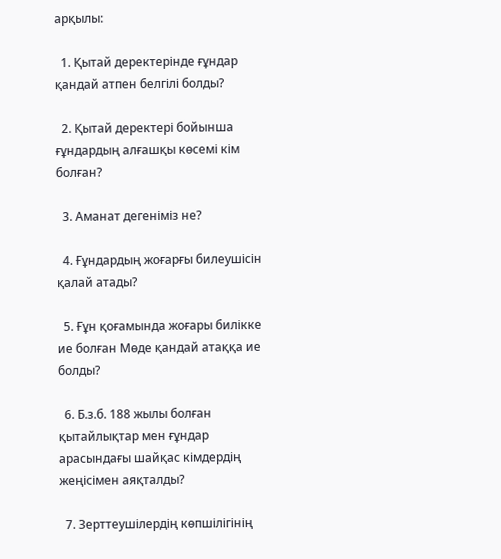арқылы:

  1. Қытай деректерінде ғұндар қандай атпен белгілі болды?

  2. Қытай деректері бойынша ғұндардың алғашқы көсемі кім болған?

  3. Аманат дегеніміз не?

  4. Ғұндардың жоғарғы билеушісін қалай атады?

  5. Ғұн қоғамында жоғары билікке ие болған Мөде қандай атаққа ие болды?

  6. Б.з.б. 188 жылы болған қытайлықтар мен ғұндар арасындағы шайқас кімдердің жеңісімен аяқталды?

  7. Зерттеушілердің көпшілігінің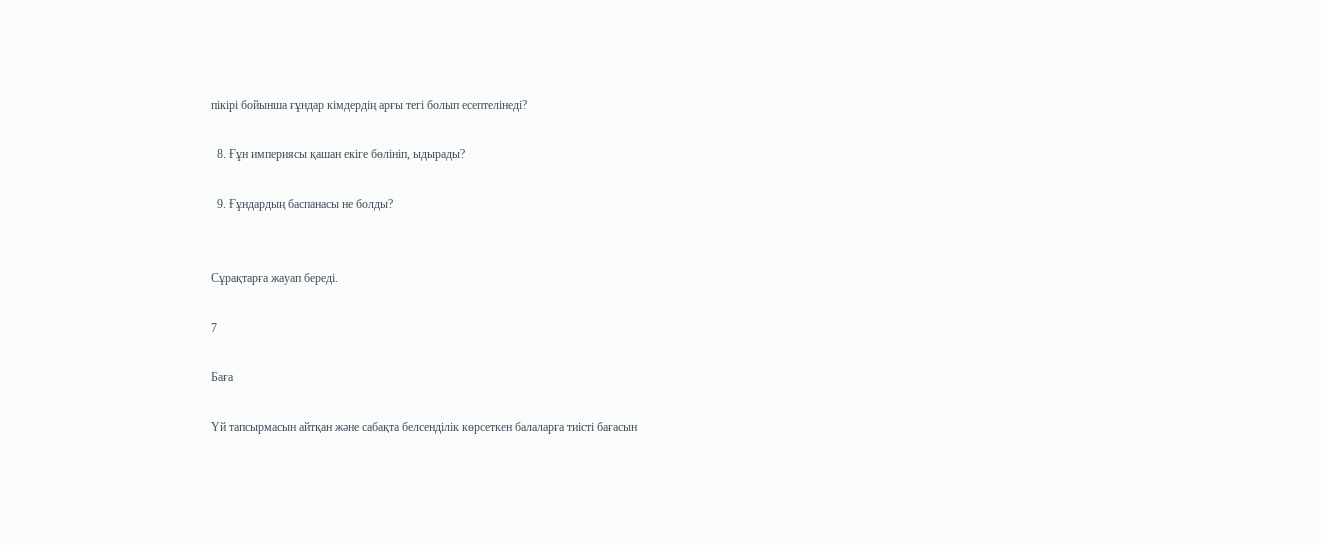пікірі бойынша ғұндар кімдердің арғы тегі болып есептелінеді?

  8. Ғұн империясы қашан екіге бөлініп, ыдырады?

  9. Ғұндардың баспанасы не болды?


Сұрақтарға жауап береді.

7

Баға

Үй тапсырмасын айтқан және сабақта белсенділік көрсеткен балаларға тиісті бағасын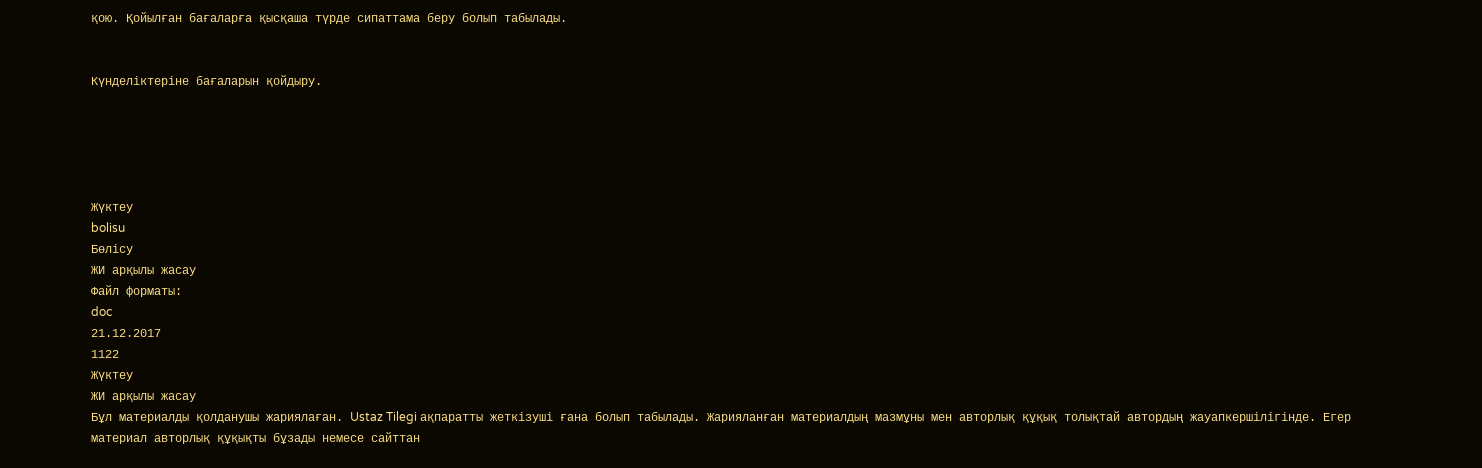қою. Қойылған бағаларға қысқаша түрде сипаттама беру болып табылады.


Күнделіктеріне бағаларын қойдыру.





Жүктеу
bolisu
Бөлісу
ЖИ арқылы жасау
Файл форматы:
doc
21.12.2017
1122
Жүктеу
ЖИ арқылы жасау
Бұл материалды қолданушы жариялаған. Ustaz Tilegi ақпаратты жеткізуші ғана болып табылады. Жарияланған материалдың мазмұны мен авторлық құқық толықтай автордың жауапкершілігінде. Егер материал авторлық құқықты бұзады немесе сайттан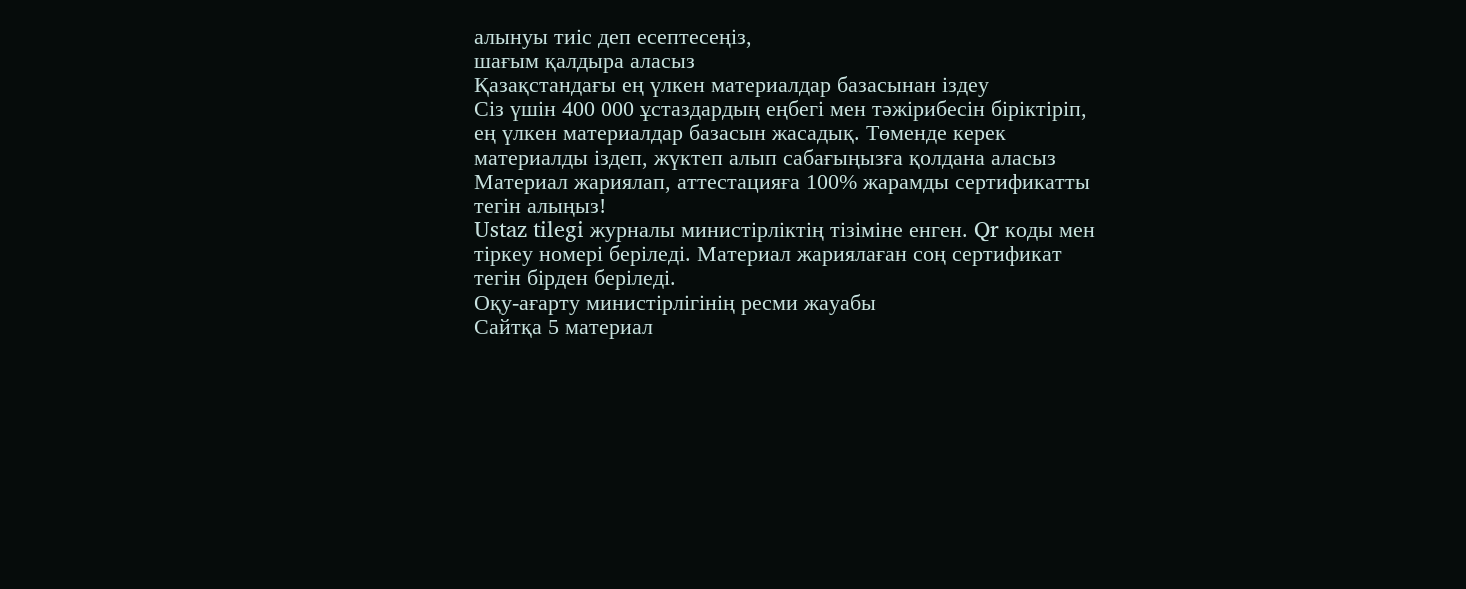алынуы тиіс деп есептесеңіз,
шағым қалдыра аласыз
Қазақстандағы ең үлкен материалдар базасынан іздеу
Сіз үшін 400 000 ұстаздардың еңбегі мен тәжірибесін біріктіріп, ең үлкен материалдар базасын жасадық. Төменде керек материалды іздеп, жүктеп алып сабағыңызға қолдана аласыз
Материал жариялап, аттестацияға 100% жарамды сертификатты тегін алыңыз!
Ustaz tilegi журналы министірліктің тізіміне енген. Qr коды мен тіркеу номері беріледі. Материал жариялаған соң сертификат тегін бірден беріледі.
Оқу-ағарту министірлігінің ресми жауабы
Сайтқа 5 материал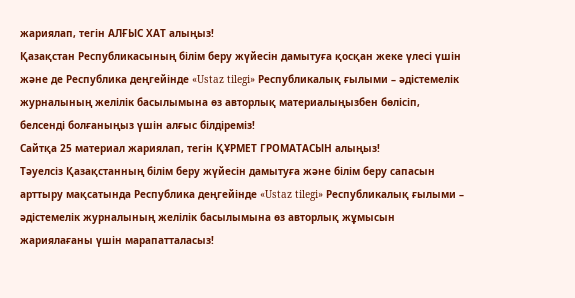жариялап, тегін АЛҒЫС ХАТ алыңыз!
Қазақстан Республикасының білім беру жүйесін дамытуға қосқан жеке үлесі үшін және де Республика деңгейінде «Ustaz tilegi» Республикалық ғылыми – әдістемелік журналының желілік басылымына өз авторлық материалыңызбен бөлісіп, белсенді болғаныңыз үшін алғыс білдіреміз!
Сайтқа 25 материал жариялап, тегін ҚҰРМЕТ ГРОМАТАСЫН алыңыз!
Тәуелсіз Қазақстанның білім беру жүйесін дамытуға және білім беру сапасын арттыру мақсатында Республика деңгейінде «Ustaz tilegi» Республикалық ғылыми – әдістемелік журналының желілік басылымына өз авторлық жұмысын жариялағаны үшін марапатталасыз!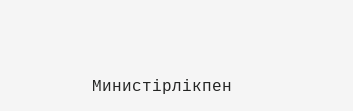Министірлікпен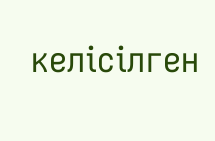келісілген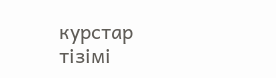курстар тізімі